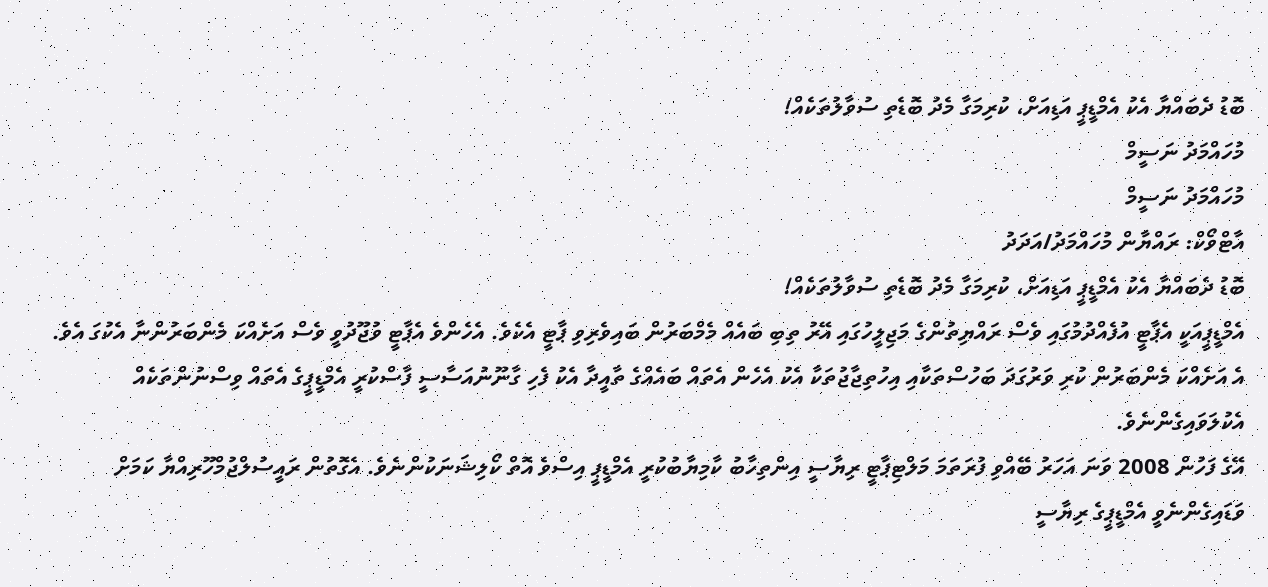ބޮޑު ދެބައްޔާ އެކު އެމްޑީޕީ އަޑިއަށް، ކުރިމަގާ މެދު ބޮޑެތި ސުވާލުތަކެއް!
މުހައްމަދު ނަސީމް
މުހައްމަދު ނަސީމް
އާޓްވޯކް: ރައްޔާން މުހައްމަދު/އަދަދު
ބޮޑު ދެބައްޔާ އެކު އެމްޑީޕީ އަޑިއަށް، ކުރިމަގާ މެދު ބޮޑެތި ސުވާލުތަކެއް!
އެމްޑީޕީއަކީ އެޕާޓީ އުފެއްދުމުގައި ވެސް ރައްޔިތުންގެ މަޖިލީހުގައި އޭރު ތިބި ބައެއް މެމްބަރުން ބައިވެރިވި ޕާޓީ އެކެވެ. އެހެންވެ އެޕާޓީ ވުޖޫދުވީ ވެސް އަށެއްކަ މެންބަރުންނާ އެކުގަ އެވެ. އެ އަށެއްކަ މެންބަރުން ކުރި ވަރުގަދަ ބަހުސްތަކާއި އިހުތިޖާޖުތަކާ އެކު އެހެން އެތައް ބައެއްގެ ތާއީދާ އެކު ފެހި ގާނޫނުއަސާސީ ފާސްކުރީ އެމްޑީޕީގެ އެތައް ވިސްނުންތަކެއް އެކުލަވައިގެންނެވެ.
އޭގެ ފަހުން 2008 ވަނަ އަހަރު ބޭއްވި ފުރަތަމަ މަލްޓިޕާޓީ ރިޔާސީ އިންތިހާބު ކާމިޔާބުކުރީ އެމްޑީޕީ އިސްވެ އޮތް ކޯލިޝަނަކުންނެވެ. އެގޮތުން ރައީސުލްޖުމްހޫރިއްޔާ ކަމަށް ވަޑައިގެންނެވީ އެމްޑީޕީގެ ރިޔާސީ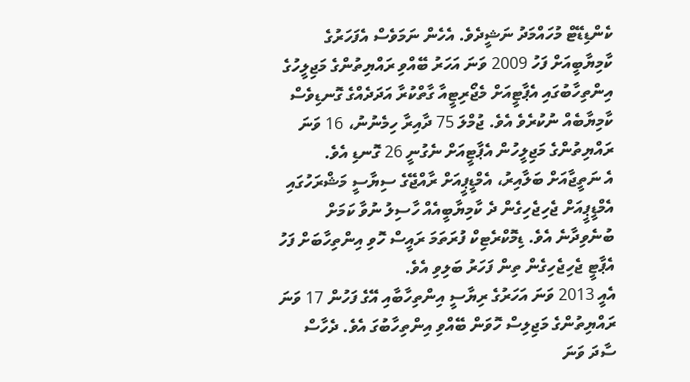ކެންޑިޑޭޓް މުހައްމަދު ނަޝީދެވެ. އެހެން ނަމަވެސް އެފަހަރުގެ ކާމިޔާބީއަށް ފަހު 2009 ވަނަ އަހަރު ބޭއްވި ރައްޔިތުންގެ މަޖިލީހުގެ އިންތިހާބުގައި އެޕާޓީއަށް މެޖޯރިޓީއާ ގާތްކުރާ އަދަދެއްގެ ގޮނޑިވެސް ކާމިޔާބެއް ނުކުރެވެ އެވެ. ޖުމްލަ 75 ދާއިރާ ހިމެނުނު، 16 ވަނަ ރައްޔިތުންގެ މަޖިލީހުން އެޕާޓީއަށް ނެގުނީ 26 ގޮނޑި އެވެ.
އެ ނަތީޖާއަށް ބަލާއިރު، އެމްޑީޕީއަށް ރާއްޖޭގެ ސިޔާސީ މަޝްރަހުގައި އެމްޑީޕީއަށް ޖެހިޖެހިގެން ދެ ކާމިޔާބީއެއް ހާސިލު ނުވާ ކަމަށް ބުނެވިދާނެ އެވެ. ޑިމޮކްރެޓިކް ފުރަތަމަ ރައީސް ހޮވި އިންތިހާބަށް ފަހު އެޕާޓީ ޖެހިޖެހިގެން ތިން ފަހަރު ބަލިވި އެވެ.
އެއީ 2013 ވަނަ އަހަރުގެ ރިޔާސީ އިންތިހާބާއި އޭގެ ފަހުން 17 ވަނަ ރައްޔިތުންގެ މަޖިލިސް ހޮވަން ބޭއްވި އިންތިހާބުގަ އެވެ. ދެހާސް ސާދަ ވަނަ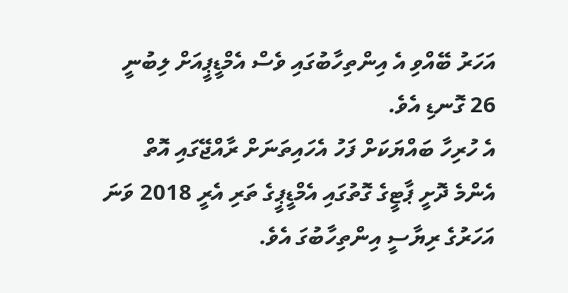އަހަރު ބޭއްވި އެ އިންތިހާބުގައި ވެސް އެމްޑީޕީއަށް ލިބުނީ 26 ގޮނޑި އެވެ.
އެ ހުރިހާ ބައްޔަކަށް ފަހު އެހައިތަނަށް ރާއްޖޭގައި އޮތް އެންމެ ދޮށީ ޕާޓީގެ ގޮތުގައި އެމްޑީޕީގެ ތަރި އެރީ 2018 ވަނަ އަހަރުގެ ރިޔާސީ އިންތިހާބުގަ އެވެ.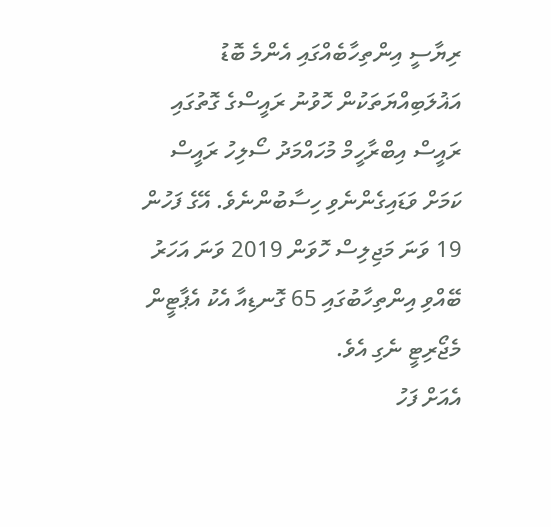ރިޔާސީ އިންތިހާބެއްގައި އެންމެ ބޮޑު އަޣުލަބިއްޔަތަކުން ހޮވުނު ރައީސްގެ ގޮތުގައި ރައީސް އިބްރާހީމް މުހައްމަދު ސޯލިހު ރައީސް ކަމަށް ވަޑައިގެންނެވި ހިސާބުންނެވެ. އޭގެ ފަހުން 19 ވަނަ މަޖިލިސް ހޮވަން 2019 ވަނަ އަހަރު ބޭއްވި އިންތިހާބުގައި 65 ގޮނޑިއާ އެކު އެޕާޓީން މެޖޯރިޓީ ނެގި އެވެ.
އެއަށް ފަހު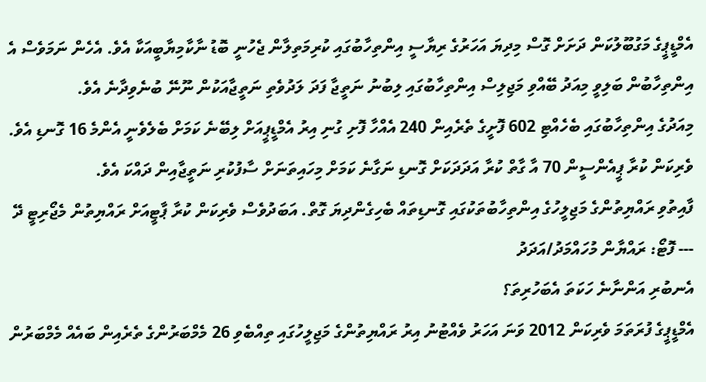އެމްޑީޕީގެ މަގުބޫލުކަން ދަށަށް ގޮސް މިދިޔަ އަހަރުގެ ރިޔާސީ އިންތިހާބުގައި ކުރިމަތިލާން ޖެހުނީ ބޮޑު ނާކާމިޔާބީއަކާ އެވެ. އެހެން ނަމަވެސް އެ އިންތިހާބުން ބަލިވީ މިއަދު ބޭއްވި މަޖިލިސް އިންތިހާބުގައި ލިބުނު ނަތީޖާ ފަދަ ލަދުވެތި ނަތީޖާއަކުން ނޫނޭ ބުނެވިދާނެ އެވެ.
މިއަދުގެ އިންތިހާބުގައި ބެހެއްޓި 602 ފޮށީގެ ތެރެއިން 240 އެއްހާ ފޮށި ގުނި އިރު އެމްޑީޕީއަށް ލިބޭނެ ކަމަށް ބެލެވެނީ އެންމެ 16 ގޮނޑި އެވެ. ވެރިކަން ކުރާ ޕީއެންސީން 70 އާ ގާތް ކުރާ އަދަދަކަށް ގޮނޑި ނަގާނެ ކަމަށް މިހައިތަނަށް ސާފުކުރި ނަތީޖާއިން ދައްކަ އެވެ.
ފާއިތުވި ރައްޔިތުންގެ މަޖިލީހުގެ އިންތިހާބުތަކުގައި ގޮނޑިތައް ބެހިގެންދިޔަ ގޮތް. އަބަދުވެސް ވެރިކަން ކުރާ ޕާޓީއަށް ރައްޔިތުން މެޖޯރިޓީ ދޭ --- ފޮޓޯ: ރައްޔާން މުހައްމަދު/އަދަދު
އެނބުރި އަންނާނެ ހަކަތަ އެބަހުރިތަ؟
އެމްޑީޕީގެ ފުރަތަމަ ވެރިކަން 2012 ވަނަ އަހަރު ވެއްޓުނު އިރު ރައްޔިތުންގެ މަޖިލީހުގައި ތިއްބެވި 26 މެމްބަރުންގެ ތެރެއިން ބައެއް މެމްބަރުން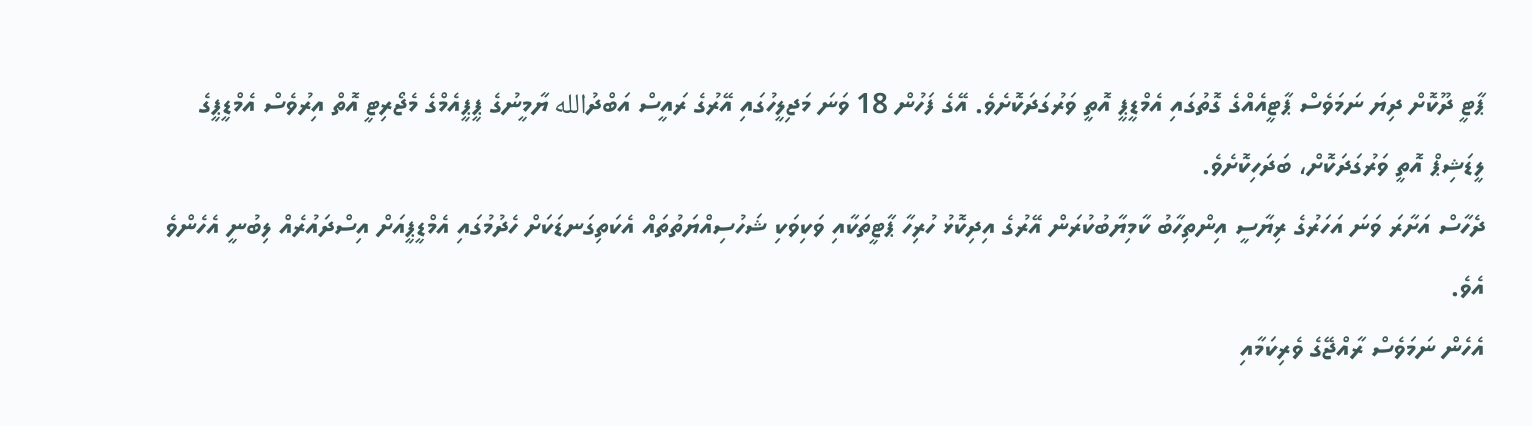ޕާޓީ ދޫކޮށް ދިޔަ ނަމަވެސް ޕާޓީއެއްގެ ގޮތުގައި އެމްޑީޕީ އޮތީ ވަރުގަދަކޮށެވެ. އޭގެ ފަހުން 18 ވަނަ މަޖިލީހުގައި އޭރުގެ ރައީސް އަބްދުالله ޔާމީނުގެ ޕީޕީއެމްގެ މެޖޯރިޓީ އޮތް އިރުވެސް އެމްޑީޕީގެ ލީޑަޝިޕް އޮތީ ވަރުގަދަކޮށް، ބަދަހިކޮށެވެ.
ދެހާސް އަށާރަ ވަނަ އަހަރުގެ ރިޔާސީ އިންތިހާބު ކާމިޔާބުކުރަން އޭރުގެ އިދިކޮޅު ހުރިހާ ޕާޓީތަކާއި ވަކިވަކި ޝަހުސިއްޔަތުތައް އެކަތިގަނޑަކަށް ހެދުމުގައި އެމްޑީޕީއަށް އިސްދައުރެއް ލިބުނީ އެހެންވެ އެވެ.
އެހެން ނަމަވެސް ރާއްޖޭގެ ވެރިކަމާއި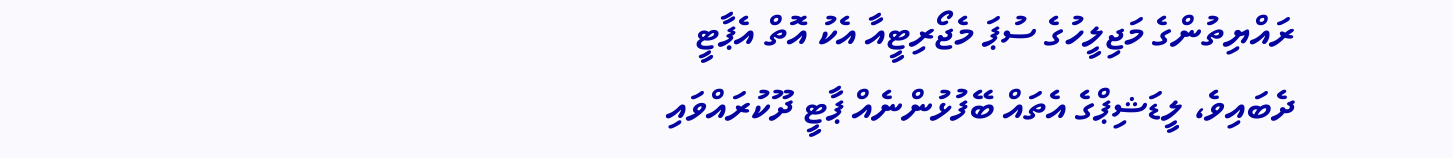ރައްޔިތުންގެ މަޖިލީހުގެ ސުޕަ މެޖޯރިޓީއާ އެކު އޮތް އެޕާޓީ ދެބައިވެ، ލީޑަޝިޕްގެ އެތައް ބޭފުޅުންނެއް ޕާޓީ ދޫކުރައްވައި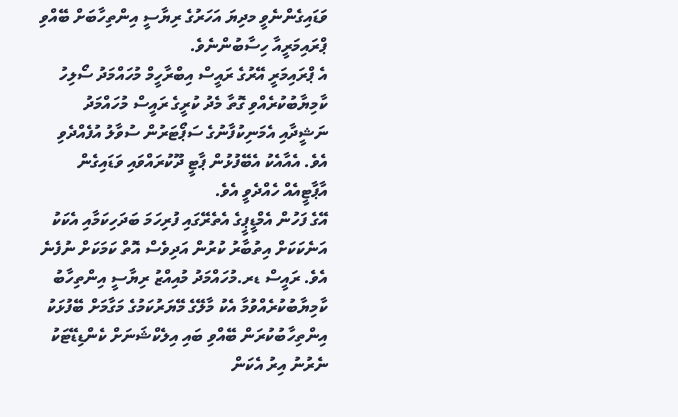ވަޑައިގެންނެވީ މދިޔަ އަހަރުގެ ރިޔާސީ އިންތިހާބަށް ބޭއްވި ޕްރައިމަރީއާ ހިސާބުންނެވެ.
އެ ޕްރައިމަރީ އޭރުގެ ރައީސް އިބްރާހީމް މުހައްމަދު ސޯލިހު ކާމިޔާބުކުރެއްވި ގޮތާ މެދު ކުރީގެ ރައީސް މުހައްމަދު ނަޝީދާއި އެމަނިކުފާނުގެ ސަޕޯޓަރުން ސުވާލު އުފެއްދެވި އެވެ. އެއާއެކު އެބޭފުޅުން ޕާޓީ ދޫކުރައްވައި ވަޑައިގެން އާޕާޓީއެއް ހެއްދެވީ އެވެ.
އޭގެ ފަހުން އެމްޑީޕީގެ އެތެރޭގައި ފުރިހަމަ ބަދަހިކަމާއި އެކަކު އަނެކަކަށް އިތުބާރު ކުރުން އަދިވެސް އޮތް ކަމަކަށް ނުފެނެ އެވެ. ރައީސް ޑރ.މުހައްމަދު މުއިއްޒު ރިޔާސީ އިންތިހާބު ކާމިޔާބުކުރެއްވުމާ އެކު މާލޭގެ މޭޔަރުކަމުގެ މަގާމަށް ބޭފުޅަކު އިންތިހާބުކުރަން ބޭއްވި ބައި އިލެކްޝަނަށް ކެންޑިޑޭޓަކު ނެރުނު އިރު އެކަން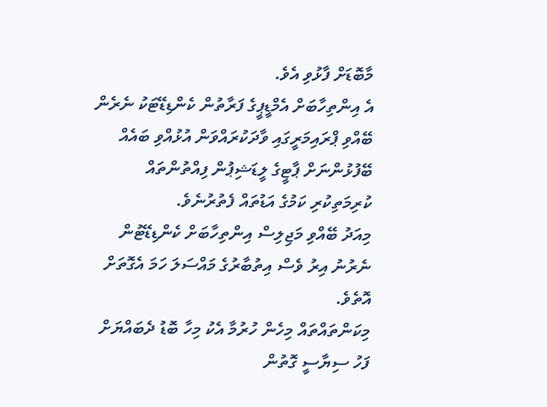މާބޮޑަށް ފާޅުވި އެވެ.
އެ އިންތިހާބަށް އެމްޑީޕީގެ ފަރާތުން ކެންޑިޑޭޓަކު ނެރެން ބޭއްވި ޕްރައިމަރީގައި ވާދަކުރައްވަން އުޅުއްވި ބައެއް ބޭފުޅުންނަށް ޕާޓީގެ ލީޑަޝިޕުން ފިއްތުންތައް ކުރިމަތިކުރި ކަމުގެ އަޑުތައް ފެތުރުނެވެ.
މިއަދު ބޭއްވި މަޖިލިސް އިންތިހާބަށް ކެންޑިޑޭޓުން ނެރުނު އިރު ވެސް އިތުބާރުގެ މައްސަލަ ހަމަ އެގޮތަށް އޮތެވެ.
މިކަންތައްތައް މިހެން ހުރުމާ އެކު މިހާ ބޮޑު ދެބައްޔަށް ފަހު ސިޔާސީ ގޮތުން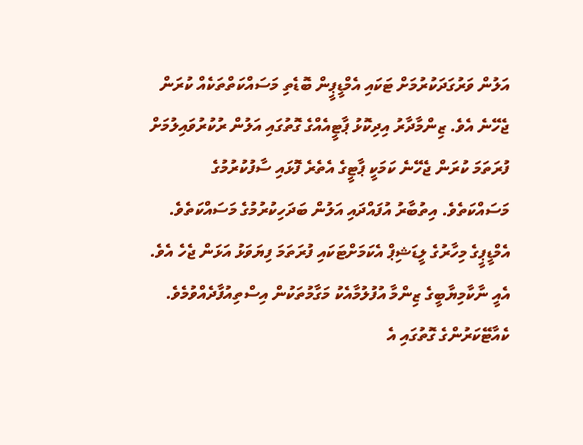އަލުން ވަރުގަދަކުރުމަށް ޓަކައި އެމްޑީޕީން ބޮޑެތި މަސައްކަތްތަކެއް ކުރަން ޖެހޭނެ އެވެ. ޒިންމާދާރު އިދިކޮޅު ޕާޓީއެއްގެ ގޮތުގައި އަލުން ރުކުރުވައިލުމަށް ފުރަތަމަ ކުރަން ޖެހޭނެ ކަމަކީ ޕާޓީގެ އެތެރެ ފޮޅައި ސާފުކުރުމުގެ މަސައްކަތެވެ. އިތުބާރު އުފައްދައި އަލުން ބަދަހިކުރުމުގެ މަސައްކަތެވެ. އެމްޑީޕީގެ މިހާރުގެ ލީޑަޝިޕް އެކަމަށްޓަކައި ފުރަތަމަ ފިޔަވަޅު އަޅަން ޖެހެ އެވެ. އެއީ ނާކާމިޔާބީގެ ޒިންމާ އުފުލުމާއެކު މަގާމުތަކުން އިސްތިއުފާދެއްވުމެވެ.
ކެއާޓޭކަރުންގެ ގޮތުގައި އެ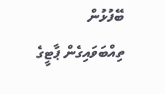ބޭފުޅުން ތިއްބަވައިގެން ޕާޓީގެ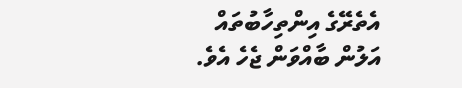އެތެރޭގެ އިންތިހާބުތައް އަލުން ބާއްވަން ޖެހެ އެވެ.